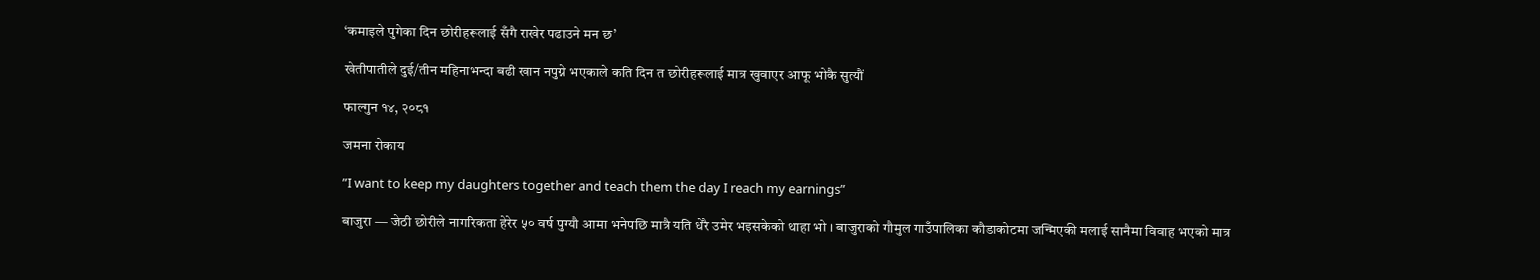‘कमाइले पुगेका दिन छोरीहरूलाई सँगै राखेर पढाउने मन छ’

खेतीपातीले दुई/तीन महिनाभन्दा बढी खान नपुग्ने भएकाले कति दिन त छोरीहरूलाई मात्र खुवाएर आफू भोकै सुत्यौं

फाल्गुन १४, २०८१

जमना रोकाय

”I want to keep my daughters together and teach them the day I reach my earnings”

बाजुरा — जेठी छोरीले नागरिकता हेरेर ५० वर्ष पुग्यौ आमा भनेपछि मात्रै यति धेरै उमेर भइसकेको थाहा भो । बाजुराको गौमुल गाउँपालिका कौडाकोटमा जन्मिएकी मलाई सानैमा विवाह भएको मात्र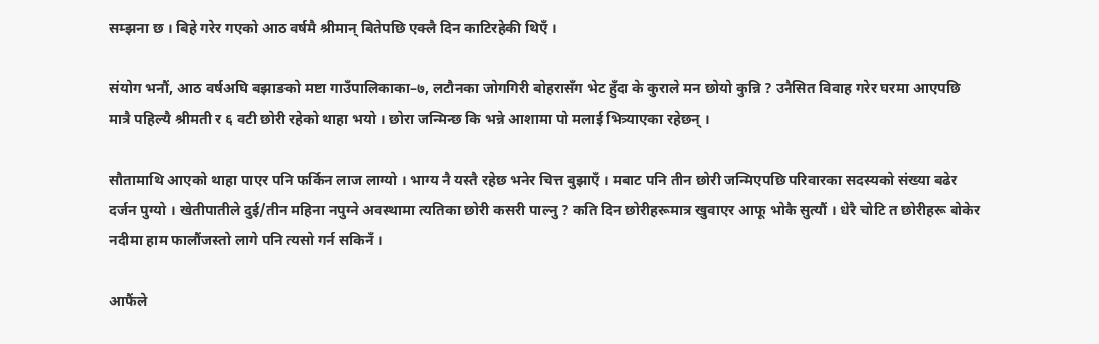सम्झना छ । बिहे गरेर गएको आठ वर्षमै श्रीमान् बितेपछि एक्लै दिन काटिरहेकी थिएँ ।

संयोग भनौं, आठ वर्षअघि बझाङको मष्टा गाउँपालिकाका–७, लटौनका जोगगिरी बोहरासँग भेट हुँदा के कुराले मन छोयो कुन्नि ? उनैसित विवाह गरेर घरमा आएपछि मात्रै पहिल्यै श्रीमती र ६ वटी छोरी रहेको थाहा भयो । छोरा जन्मिन्छ कि भन्ने आशामा पो मलाई भित्र्याएका रहेछन् ।

सौतामाथि आएको थाहा पाएर पनि फर्किन लाज लाग्यो । भाग्य नै यस्तै रहेछ भनेर चित्त बुझाएँ । मबाट पनि तीन छोरी जन्मिएपछि परिवारका सदस्यको संख्या बढेर दर्जन पुग्यो । खेतीपातीले दुई/तीन महिना नपुग्ने अवस्थामा त्यतिका छोरी कसरी पाल्नु ? कति दिन छोरीहरूमात्र खुवाएर आफू भोकै सुत्यौं । धेरै चोटि त छोरीहरू बोकेर नदीमा हाम फालौंजस्तो लागे पनि त्यसो गर्न सकिनँ ।

आफैंले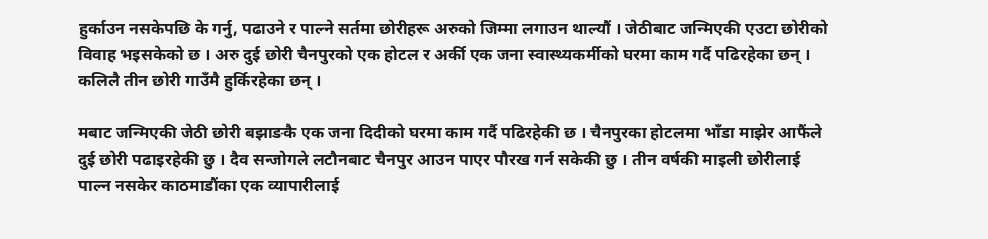हुर्काउन नसकेपछि के गर्नु, पढाउने र पाल्ने सर्तमा छोरीहरू अरुको जिम्मा लगाउन थाल्यौं । जेठीबाट जन्मिएकी एउटा छोरीको विवाह भइसकेको छ । अरु दुई छोरी चैनपुरको एक होटल र अर्की एक जना स्वास्थ्यकर्मीको घरमा काम गर्दै पढिरहेका छन् । कलिलै तीन छोरी गाउँमै हुर्किरहेका छन् ।

मबाट जन्मिएकी जेठी छोरी बझाङकै एक जना दिदीको घरमा काम गर्दै पढिरहेकी छ । चैनपुरका होटलमा भाँडा माझेर आफैंले दुई छोरी पढाइरहेकी छु । दैव सन्जोगले लटौनबाट चैनपुर आउन पाएर पौरख गर्न सकेकी छु । तीन वर्षकी माइली छोरीलाई पाल्न नसकेर काठमाडौंका एक व्यापारीलाई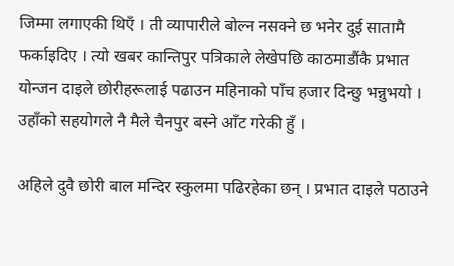जिम्मा लगाएकी थिएँ । ती व्यापारीले बोल्न नसक्ने छ भनेर दुई सातामै फर्काइदिए । त्यो खबर कान्तिपुर पत्रिकाले लेखेपछि काठमाडौंकै प्रभात योन्जन दाइले छोरीहरूलाई पढाउन महिनाको पाँच हजार दिन्छु भन्नुभयो । उहाँको सहयोगले नै मैले चैनपुर बस्ने आँट गरेकी हुँ ।

अहिले दुवै छोरी बाल मन्दिर स्कुलमा पढिरहेका छन् । प्रभात दाइले पठाउने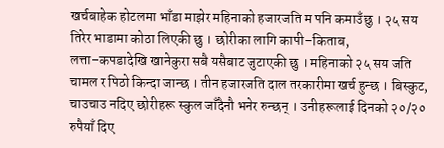खर्चबाहेक होटलमा भाँडा माझेर महिनाको हजारजति म पनि कमाउँछु । २५ सय तिरेर भाडामा कोठा लिएकी छु । छोरीका लागि कापी–किताब, लत्ता–कपडादेखि खानेकुरा सबै यसैबाट जुटाएकी छु । महिनाको २५ सय जति चामल र पिठो किन्दा जान्छ । तीन हजारजति दाल तरकारीमा खर्च हुन्छ । बिस्कुट, चाउचाउ नदिए छोरीहरू स्कुल जाँदैनौ भनेर रुन्छन् । उनीहरूलाई दिनको २०/२० रुपैयाँ दिए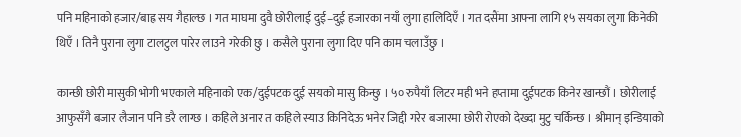पनि महिनाको हजार/बाह्र सय गैहाल्छ । गत माघमा दुवै छोरीलाई दुई–दुई हजारका नयाँ लुगा हालिदिएँ । गत दसैंमा आफ्ना लागि १५ सयका लुगा किनेकी थिएँ । तिनै पुराना लुगा टालटुल पारेर लाउने गरेकी छु । कसैले पुराना लुगा दिए पनि काम चलाउँछु ।

कान्छी छोरी मासुकी भोगी भएकाले महिनाको एक/दुईपटक दुई सयको मासु किन्छु । ५० रुपैयाँ लिटर मही भने हप्तामा दुईपटक किनेर खान्छौं । छोरीलाई आफुसँगै बजार लैजान पनि डरै लाग्छ । कहिले अनार त कहिले स्याउ किनिदेऊ भनेर जिद्दी गरेर बजारमा छोरी रोएको देख्दा मुटु चर्किन्छ । श्रीमान् इन्डियाको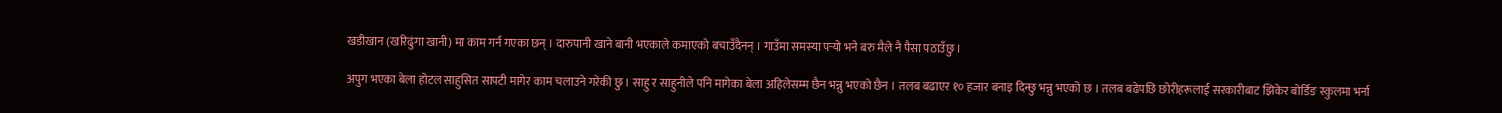खडीखान (खरिढुंगा खानी) मा काम गर्न गएका छन् । दारुपानी खाने बानी भएकाले कमाएको बचाउँदैनन् । गाउँमा समस्या पर्‍यो भने बरु मैले नै पैसा पठाउँछु ।

अपुग भएका बेला होटल साहुसित सापटी मागेर काम चलाउने गरेकी छु । साहु र साहुनीले पनि मागेका बेला अहिलेसम्म छैन भन्नु भएको छैन । तलब बढाएर १० हजार बनाइ दिन्छु भन्नु भएको छ । तलब बढेपछि छोरीहरूलाई सरकारीबाट झिकेर बोर्डिङ स्कुलमा भर्ना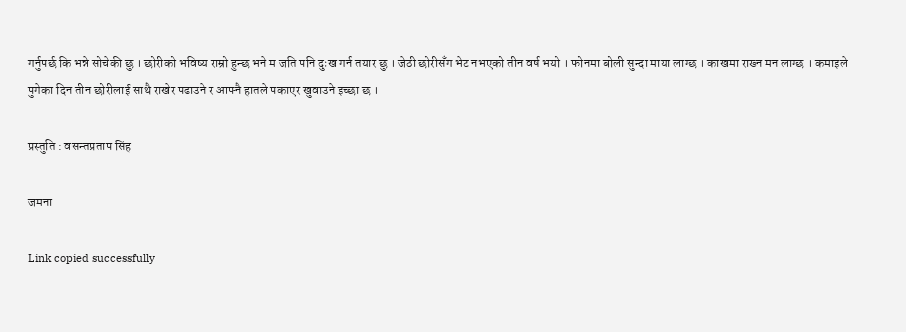गर्नुपर्छ कि भन्ने सोचेकी छु । छोरीको भविष्य राम्रो हुन्छ भने म जति पनि दुःख गर्न तयार छु । जेठी छोरीसँग भेट नभएको तीन वर्ष भयो । फोनमा बोली सुन्दा माया लाग्छ । काखमा राख्न मन लाग्छ । कमाइले पुगेका दिन तीन छोरीलाई साथै राखेर पढाउने र आफ्नै हातले पकाएर खुवाउने इच्छा छ ।

प्रस्तुति : वसन्तप्रताप सिंह

जमना

Link copied successfully